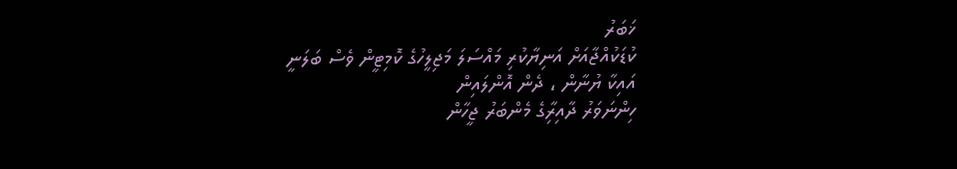ޚަބަރު
ކުޑަކުއްޖާއަށް އަނިޔާކުރި މައްސަލަ މަޖިލީހުގެ ކޮމިޓީން ވެސް ބަލަނީ
އައިކާ ޔުނާން ، ދެން އޮންލައިން
ހިންނަވަރު ދާއިރިާގެ މެންބަރު ޖީހާން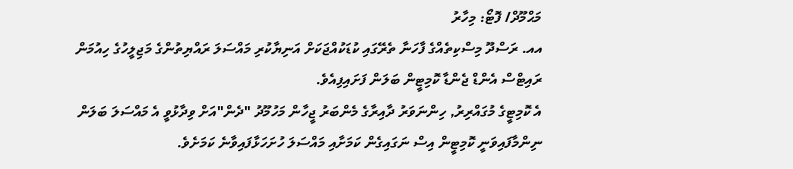މަޙްމޫދް/ ފޮޓޯ: މިހާރު
އއ. ރަސްދޫ މިސްކިތެއްގެ ފާހަނާ ތެރޭގައި ކުޑަކުއްޖަކަށް އަނިޔާކުރި މައްސަލަ ރައްޔިތުންގެ މަޖިލީހުގެ ހިއުމަން ރައިޓްސް އެންޑް ޖެންޑާ ކޮމިޓީން ބަލަން ފަށައިފިއެވެ.
އެ ކޮމިޓީގެ މުގައްރިރު, ހިންނަވަރު ދާއިރާގެ މެންބަރު ޖީހާން މަހުމޫދު "ދެން"އަށް ވިދާޅުވީ އެ މައްސަލަ ބަލަން ނިންމާފައިވަނީ ކޮމިޓީން އިސް ނަގައިގެން ކަމަށާއި މައްސަލަ ހުށަހަޅާފައިވާނެ ކަމަށެވެ.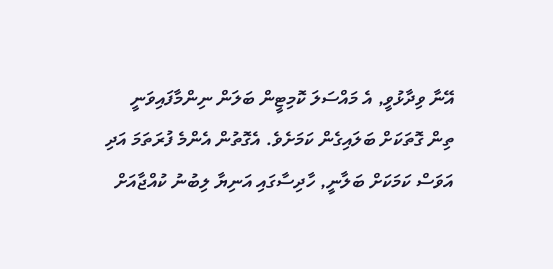އޭނާ ވިދާޅުވީ, އެ މައްސަލަ ކޮމިޓީން ބަލަން ނިންމާފައިވަނީ ތިން ގޮތަކަށް ބަލައިގެން ކަމަށެވެ. އެގޮތުން އެންމެ ފުރަތަމަ އަދި އަވަސް ކަމަކަށް ބަލާނީ, ހާދިސާގައި އަނިޔާ ލިބުނު ކުއްޖާއަށް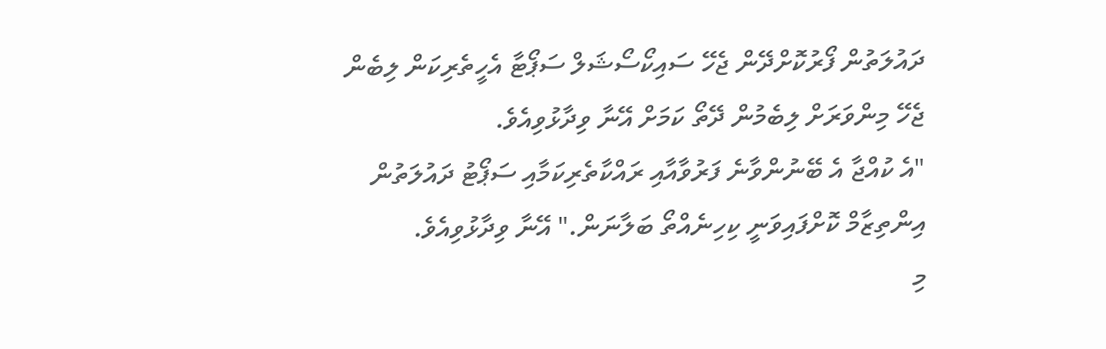ދައުލަތުން ފޯރުކޮށްދޭން ޖެހޭ ސައިކޯސޯޝަލް ސަޕޯޓާ އެހީތެރިކަން ލިބެން ޖެހޭ މިންވަރަށް ލިބެމުން ދޭތޯ ކަމަށް އޭނާ ވިދާޅުވިއެވެ.
"އެ ކުއްޖާ އެ ބޭނުންވާނެ ފަރުވާއާއި ރައްކާތެރިކަމާއި ސަޕޯޓު ދައުލަތުން އިންތިޒާމް ކޮށްފައިވަނީ ކިހިނެއްތޯ ބަލާނަން." އޭނާ ވިދާޅުވިއެވެ.
މި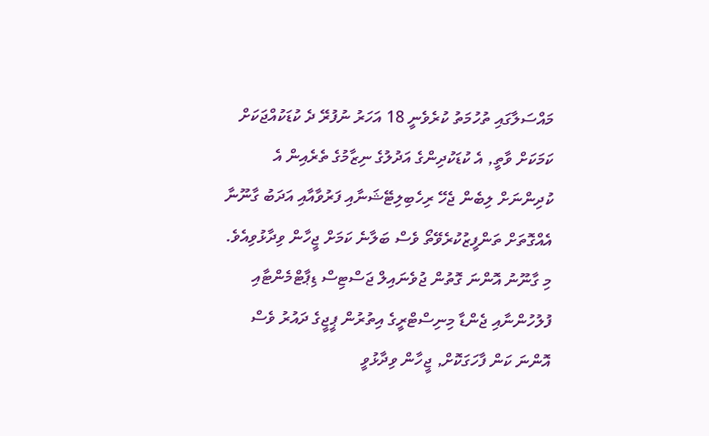މައްސަލާގައި ތުހުމަތު ކުރެވެނީ 18 އަހަރު ނުފުރޭ ދެ ކުޑަކުއްޖަކަށް ކަމަކަށް ވާތީ, އެ ކުޑަކުދިންގެ އަދުލުގެ ނިޒާމުގެ ތެރެއިން އެ ކުދިންނަށް ލިބެން ޖެހޭ ރިހެބިލިޓޭޝަނާއި ފަރުވާއާއި އަދަބު ގާނޫނާ އެއްގޮތަށް ތަންފީޒުކުރެވޭތޯ ވެސް ބަލާނެ ކަމަށް ޖީހާން ވިދާޅުވިއެވެ.
މި ގާނޫނު އޮންނަ ގޮތުން ޖުވެނައިލް ޖަސްޓިސް ޑިޕާޓްމެންޓާއި ފުލުހުންނާއި ޖެންޑާ މިނިސްޓްރީގެ އިތުރުން ޕީޖީގެ ދައުރު ވެސް އޮންނަ ކަން ފާހަގަކޮށް, ޖީހާން ވިދާޅުވީ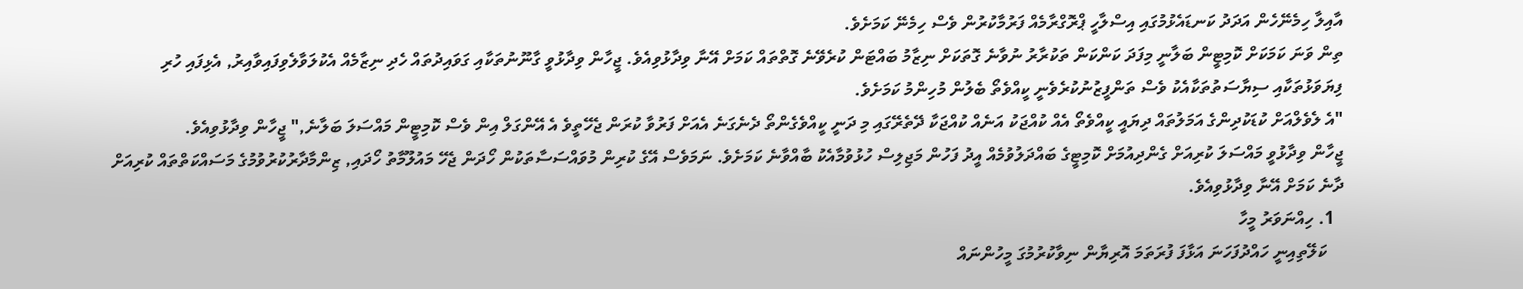އާއިލާ ހިމެނޭހެން އަދަދު ކަނޑައެޅުމުގައި އިސްލާހީ ޕްރޮގްރާމެއް ފަރުމާކުރުން ވެސް ހިމެނޭ ކަމަށެވެ.
ތިން ވަނަ ކަމަކަށް ކޮމިޓީން ބަލާނީ މިފަދަ ކަންކަން ތަކުރާރު ނުވާނެ ގޮތަކަށް ނިޒާމު ބައްޓަން ކުރެވޭނެ ގޮތްތައް ކަމަށް އޭނާ ވިދާޅުވިއެވެ. ޖީހާން ވިދާޅުވީ ގާނޫނުތަކާއި ގަވައިދުތައް ހެދި ނިޒާމެއް އެކުލަވާލެވިފައިވާއިރު, އެޅިފައި ހުރި ފިޔަވަޅުތަކާއި ސިޔާސަތުތަކާއެކު ވެސް ތަންފީޒުނުކުރެވެނީ ކީއްވެތޯ ބެލުން މުހިންމު ކަމަށެވެ.
"އެ ލެވެލްއަށް ކުޑަކުދިންގެ އަމަލުތައް ދިޔައީ ކީއްވެތޯ އެއް ކުއްޖަކު އަނެއް ކުއްޖަކާ ދޭތެރޭގައި މި ދަނީ ކީއްވެގެންތޯ ދެނެގަނެ އެއަށް ފަރުވާ ކުރަން ޖެހޭތީވެ އެ އޭންގަލް އިން ވެސް ކޮމިޓީން މައްސަލަ ބަލާނެ," ޖީހާން ވިދާޅުވިއެވެ.
ޖީހާން ވިދާޅުވީ މައްސަލަ ކުރިއަށް ގެންދިއުމަށް ކޮމިޓީގެ ބައްދަލުވުމެއް އީދު ފަހުން މަޖިލިސް ހުޅުވުމާއެކު ބާއްވާނެ ކަމަށެވެ. ނަމަވެސް އޭގެ ކުރިން މުވައްސަސާތަކުން ހޯދަން ޖެހޭ މައުލޫމާތު ހޯދައި, ޒިންމާދާރުކުރުވުމުގެ މަސައްކަތްތައް ކުރިއަށް ދާނެ ކަމަށް އޭނާ ވިދާޅުވިއެވެ.
  1. ހިއްނަވަރު މީހާ
    ކަލޭތިއިނީ ހައްދުފަހަނަ އަޅާފަ ފުރަތަމަ އޮރިޔާން ނިވާކުރުމުގަ މީހުންނައް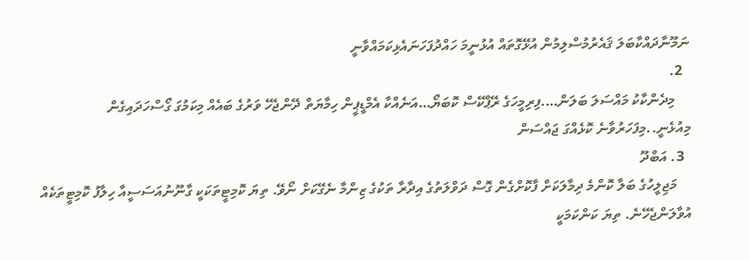ނަމޫނާދައްކާބަލަ ޤައެރުމުސްލިމުން އުޅޭގޮތައް އުޅުނީމަ ހައްދުފަހަނައެޅިކަމައްވާނީ
  2.
    މިދެންކާކު މައްސަލަ ބަލަން….ފިރިމީހަގެ ރޭޕްކޭސް ކޮބަޔޯ…އަނެއްކާ އެމްޑީޕީން ހިމާޔަތް ދޭންޖެހޭ ވަރުގެ ބައެއް މިކަމުގަ ގޯސްހަދައިގެން މިއުޅެނީ..މިފަހަރުވާނެ ކޮޅެއްގަ ޖައްސަން
  3. އަބްދޫ
    މަޖިލީހުގެ ބަލާ ކޮންމެ ދިމާލަކަށް ފާކޮށްގެން ގޮސް ދަވްލަތުގެ އިދާރާ ތަކުގެ ޒިންމާ ނެގޭކަށް ނޯވޭ. ތިޔަ ކޮމިޓީތަކަކީ ގާނޫނުއަސަސީއާ ހިލާފު ކޮމިޓީތަކެއް އުވާލަންޖެހޭނެ. ތިޔަ ކަންކަމަކީ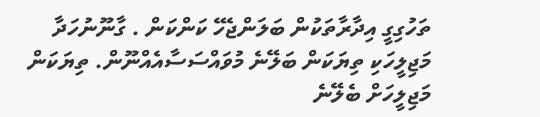ތަހުގިގީ އިދާރާތަކުން ބަލަންޖެހޭ ކަންކަން . ގާނޫނުހަދާ މަޖިލީހަކި ތިޔަކަން ބަލޭނެ މުވައްސަސާއެއްނޫން. ތިޔަކަން މަޖިލީހަށް ބެލޭނެ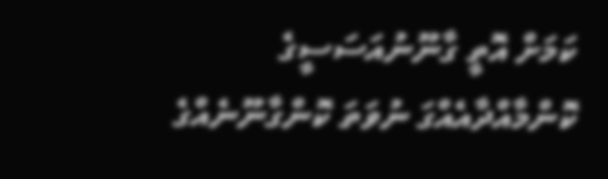ކަމަށް އޮތީ ގާނޫނުއަސަސީގެ ކޮންމާއްދާއެއްގަ ނުވަތަ ކޮންގާނޫނެއްގެ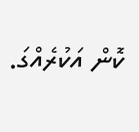ކޮން އަކުރެއްގަ.